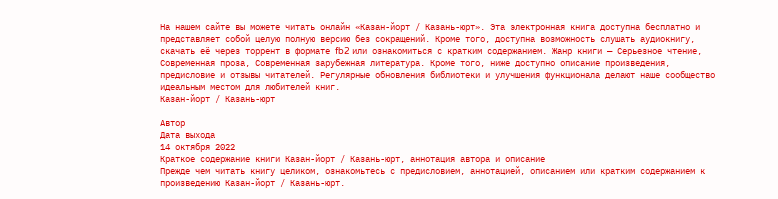На нашем сайте вы можете читать онлайн «Казан-йорт / Казань-юрт». Эта электронная книга доступна бесплатно и представляет собой целую полную версию без сокращений. Кроме того, доступна возможность слушать аудиокнигу, скачать её через торрент в формате fb2 или ознакомиться с кратким содержанием. Жанр книги — Серьезное чтение, Современная проза, Современная зарубежная литература. Кроме того, ниже доступно описание произведения, предисловие и отзывы читателей. Регулярные обновления библиотеки и улучшения функционала делают наше сообщество идеальным местом для любителей книг.
Казан-йорт / Казань-юрт

Автор
Дата выхода
14 октября 2022
Краткое содержание книги Казан-йорт / Казань-юрт, аннотация автора и описание
Прежде чем читать книгу целиком, ознакомьтесь с предисловием, аннотацией, описанием или кратким содержанием к произведению Казан-йорт / Казань-юрт.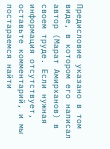Предисловие указано в том виде, в котором его написал автор (Марат Амирханов) в своем труде. Если нужная информация отсутствует, оставьте комментарий, и мы постараемся найти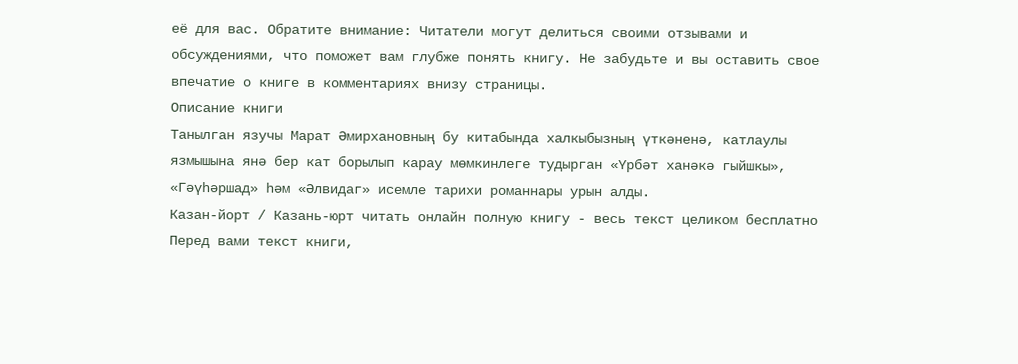её для вас. Обратите внимание: Читатели могут делиться своими отзывами и обсуждениями, что поможет вам глубже понять книгу. Не забудьте и вы оставить свое впечатие о книге в комментариях внизу страницы.
Описание книги
Танылган язучы Марат Әмирхановның бу китабында халкыбызның үткәненә, катлаулы язмышына янә бер кат борылып карау мөмкинлеге тудырган «Үрбәт ханәкә гыйшкы», «Гәүһәршад» һәм «Әлвидаг» исемле тарихи романнары урын алды.
Казан-йорт / Казань-юрт читать онлайн полную книгу - весь текст целиком бесплатно
Перед вами текст книги,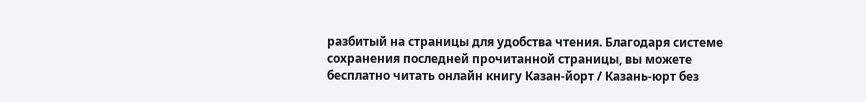разбитый на страницы для удобства чтения. Благодаря системе сохранения последней прочитанной страницы, вы можете бесплатно читать онлайн книгу Казан-йорт / Казань-юрт без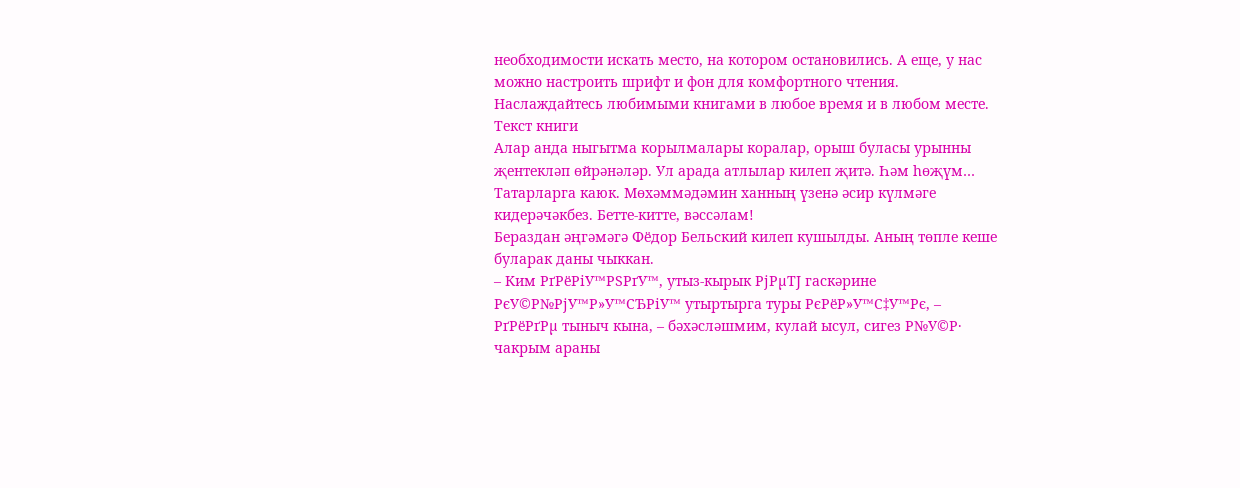необходимости искать место, на котором остановились. А еще, у нас можно настроить шрифт и фон для комфортного чтения. Наслаждайтесь любимыми книгами в любое время и в любом месте.
Текст книги
Алар анда ныгытма корылмалары коралар, орыш буласы урынны җентекләп өйрәнәләр. Ул арада атлылар килеп җитә. Һәм һөҗүм… Татарларга каюк. Мөхәммәдәмин ханның үзенә әсир күлмәге кидерәчәкбез. Бетте-китте, вәссәлам!
Бераздан әңгәмәгә Фёдор Бельский килеп кушылды. Аның төпле кеше буларак даны чыккан.
– Ким РґРёРіУ™РЅРґУ™, утыз-кырык РјРµТЈ гаскәрине РєУ©Р№РјУ™Р»У™СЂРіУ™ утыртырга туры РєРёР»У™С‡У™Рє, – РґРёРґРµ тыныч кына, – бәхәсләшмим, кулай ысул, сигез Р№У©Р· чакрым араны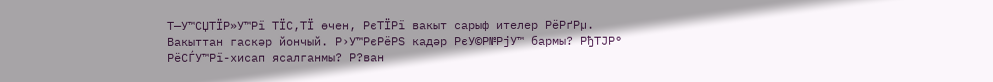Т—У™СЏТЇР»У™Рї ТЇС‚ТЇ өчен, РєТЇРї вакыт сарыф ителер РёРґРµ. Вакыттан гаскәр йончый. Р›У™РєРёРЅ кадәр РєУ©Р№РјУ™ бармы? РђТЈР° РёСЃУ™Рї-хисап ясалганмы? Р?ван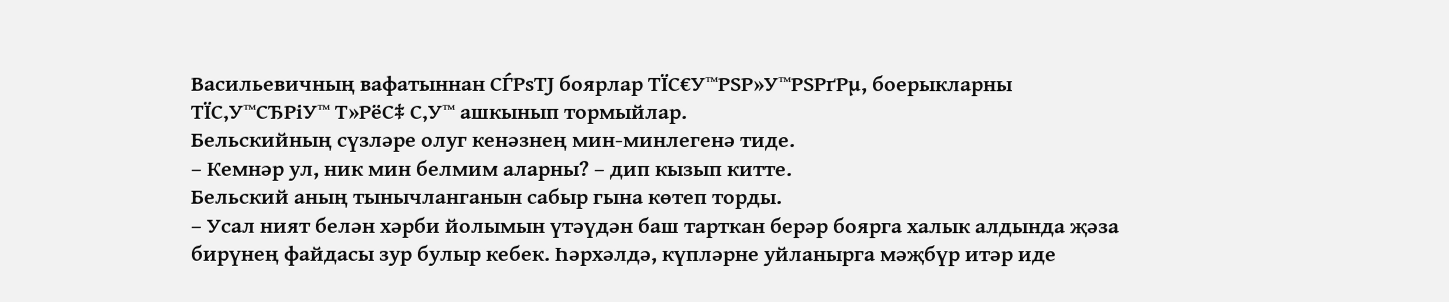Васильевичның вафатыннан СЃРѕТЈ боярлар ТЇС€У™РЅР»У™РЅРґРµ, боерыкларны ТЇС‚У™СЂРіУ™ Т»РёС‡ С‚У™ ашкынып тормыйлар.
Бельскийның сүзләре олуг кенәзнең мин-минлегенә тиде.
– Кемнәр ул, ник мин белмим аларны? – дип кызып китте.
Бельский аның тынычланганын сабыр гына көтеп торды.
– Усал ният белән хәрби йолымын үтәүдән баш тарткан берәр боярга халык алдында җәза бирүнең файдасы зур булыр кебек. Һәрхәлдә, күпләрне уйланырга мәҗбүр итәр иде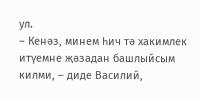ул.
– Кенәз, минем һич тә хакимлек итүемне җәзадан башлыйсым килми, – диде Василий,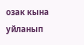озак кына уйланып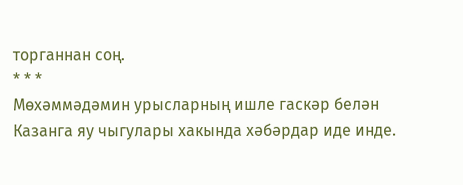торганнан соң.
* * *
Мөхәммәдәмин урысларның ишле гаскәр белән Казанга яу чыгулары хакында хәбәрдар иде инде.